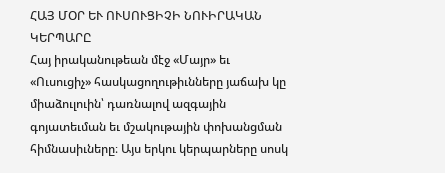ՀԱՅ ՄՕՐ ԵՒ ՈՒՍՈՒՑԻՉԻ ՆՈՒԻՐԱԿԱՆ ԿԵՐՊԱՐԸ
Հայ իրականութեան մէջ «Մայր» եւ «Ուսուցիչ» հասկացողութիւնները յաճախ կը միաձուլուին՝ դառնալով ազգային գոյատեւման եւ մշակութային փոխանցման հիմնասիւները։ Այս երկու կերպարները սոսկ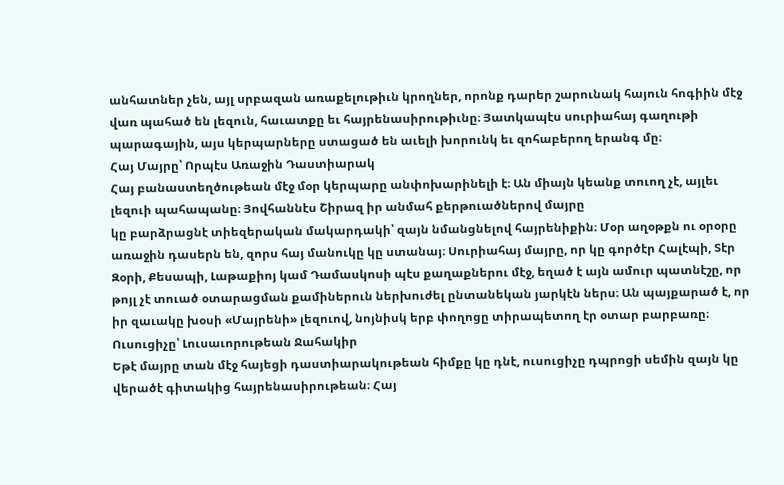անհատներ չեն, այլ սրբազան առաքելութիւն կրողներ, որոնք դարեր շարունակ հայուն հոգիին մէջ վառ պահած են լեզուն, հաւատքը եւ հայրենասիրութիւնը։ Յատկապէս սուրիահայ գաղութի պարագային, այս կերպարները ստացած են աւելի խորունկ եւ զոհաբերող երանգ մը։
Հայ Մայրը՝ Որպէս Առաջին Դաստիարակ
Հայ բանաստեղծութեան մէջ մօր կերպարը անփոխարինելի է։ Ան միայն կեանք տուող չէ, այլեւ լեզուի պահապանը։ Յովհաննէս Շիրազ իր անմահ քերթուածներով մայրը
կը բարձրացնէ տիեզերական մակարդակի՝ զայն նմանցնելով հայրենիքին։ Մօր աղօթքն ու օրօրը առաջին դասերն են, զորս հայ մանուկը կը ստանայ։ Սուրիահայ մայրը, որ կը գործէր Հալէպի, Տէր Զօրի, Քեսապի, Լաթաքիոյ կամ Դամասկոսի պէս քաղաքներու մէջ, եղած է այն ամուր պատնէշը, որ թոյլ չէ տուած օտարացման քամիներուն ներխուժել ընտանեկան յարկէն ներս։ Ան պայքարած է, որ իր զաւակը խօսի «Մայրենի» լեզուով, նոյնիսկ երբ փողոցը տիրապետող էր օտար բարբառը։
Ուսուցիչը՝ Լուսաւորութեան Ջահակիր
Եթէ մայրը տան մէջ հայեցի դաստիարակութեան հիմքը կը դնէ, ուսուցիչը դպրոցի սեմին զայն կը վերածէ գիտակից հայրենասիրութեան։ Հայ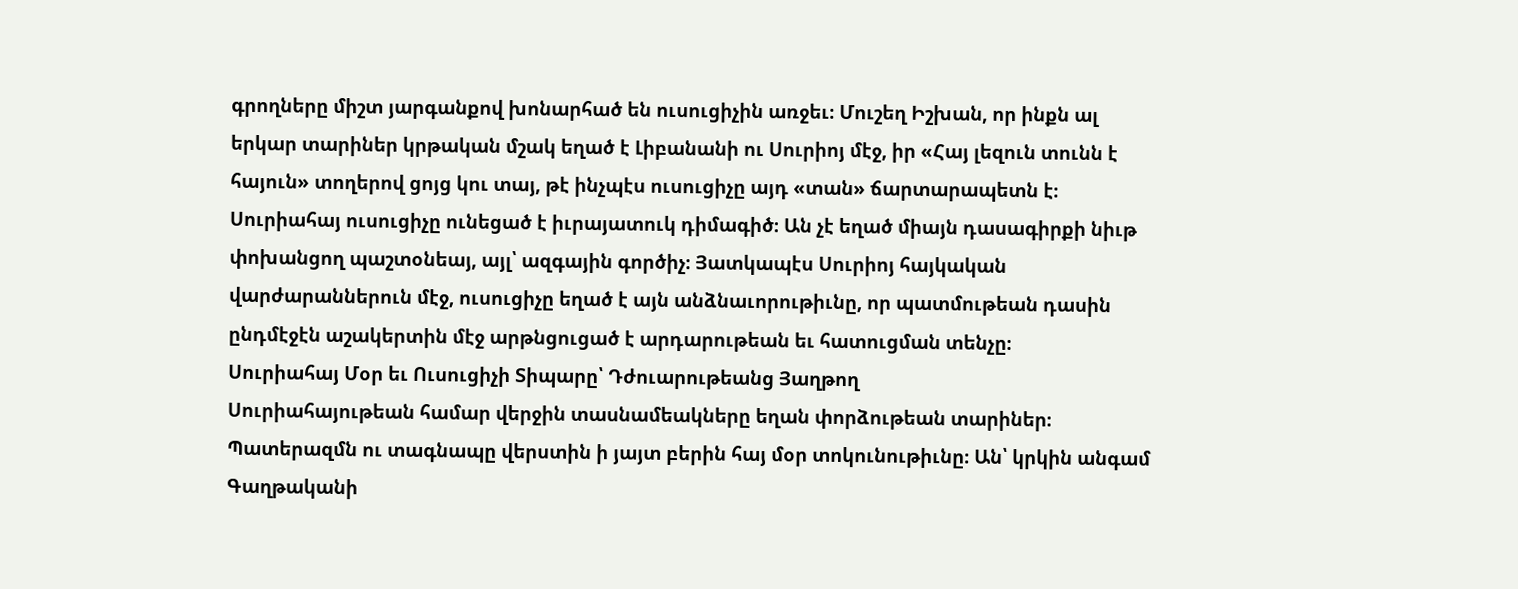գրողները միշտ յարգանքով խոնարհած են ուսուցիչին առջեւ։ Մուշեղ Իշխան, որ ինքն ալ երկար տարիներ կրթական մշակ եղած է Լիբանանի ու Սուրիոյ մէջ, իր «Հայ լեզուն տունն է հայուն» տողերով ցոյց կու տայ, թէ ինչպէս ուսուցիչը այդ «տան» ճարտարապետն է։
Սուրիահայ ուսուցիչը ունեցած է իւրայատուկ դիմագիծ։ Ան չէ եղած միայն դասագիրքի նիւթ փոխանցող պաշտօնեայ, այլ՝ ազգային գործիչ։ Յատկապէս Սուրիոյ հայկական վարժարաններուն մէջ, ուսուցիչը եղած է այն անձնաւորութիւնը, որ պատմութեան դասին ընդմէջէն աշակերտին մէջ արթնցուցած է արդարութեան եւ հատուցման տենչը։
Սուրիահայ Մօր եւ Ուսուցիչի Տիպարը՝ Դժուարութեանց Յաղթող
Սուրիահայութեան համար վերջին տասնամեակները եղան փորձութեան տարիներ։ Պատերազմն ու տագնապը վերստին ի յայտ բերին հայ մօր տոկունութիւնը։ Ան՝ կրկին անգամ Գաղթականի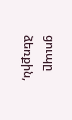ցուպը ձեռքին,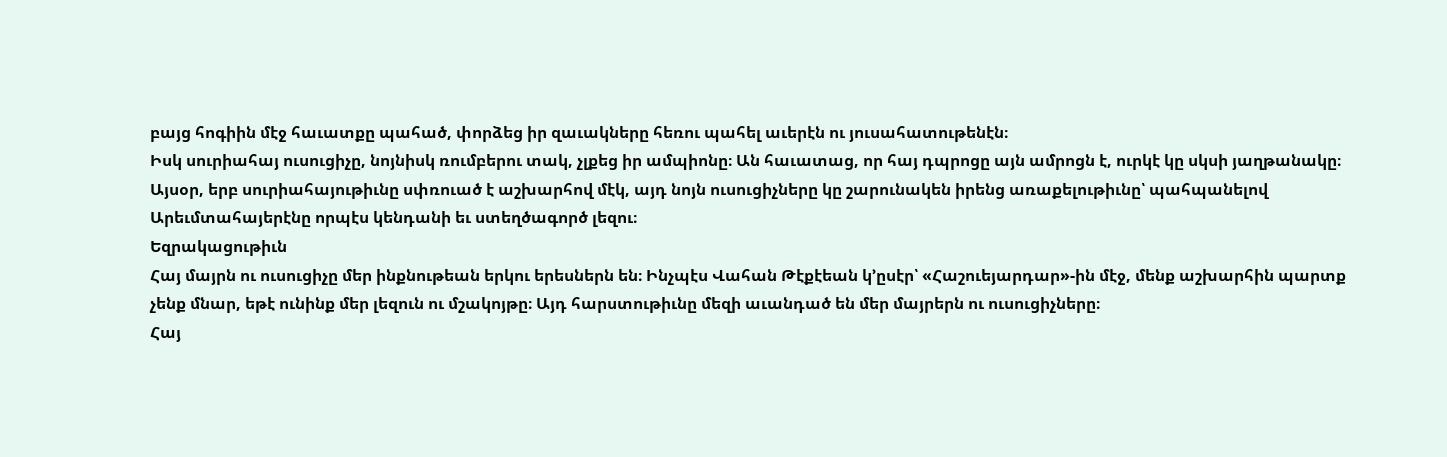բայց հոգիին մէջ հաւատքը պահած, փորձեց իր զաւակները հեռու պահել աւերէն ու յուսահատութենէն։
Իսկ սուրիահայ ուսուցիչը, նոյնիսկ ռումբերու տակ, չլքեց իր ամպիոնը։ Ան հաւատաց, որ հայ դպրոցը այն ամրոցն է, ուրկէ կը սկսի յաղթանակը։ Այսօր, երբ սուրիահայութիւնը սփռուած է աշխարհով մէկ, այդ նոյն ուսուցիչները կը շարունակեն իրենց առաքելութիւնը՝ պահպանելով Արեւմտահայերէնը որպէս կենդանի եւ ստեղծագործ լեզու։
Եզրակացութիւն
Հայ մայրն ու ուսուցիչը մեր ինքնութեան երկու երեսներն են։ Ինչպէս Վահան Թէքէեան կ’ըսէր՝ «Հաշուեյարդար»-ին մէջ, մենք աշխարհին պարտք չենք մնար, եթէ ունինք մեր լեզուն ու մշակոյթը։ Այդ հարստութիւնը մեզի աւանդած են մեր մայրերն ու ուսուցիչները։
Հայ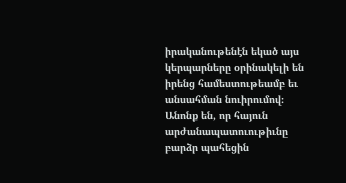իրականութենէն եկած այս կերպարները օրինակելի են իրենց համեստութեամբ եւ անսահման նուիրումով։ Անոնք են, որ հայուն արժանապատուութիւնը բարձր պահեցին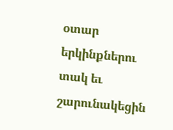օտար երկինքներու տակ եւ շարունակեցին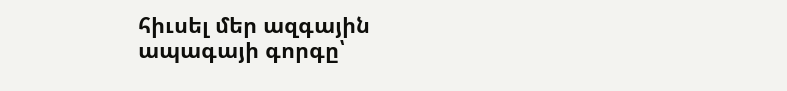հիւսել մեր ազգային ապագայի գորգը՝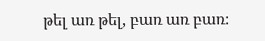թել առ թել, բառ առ բառ։